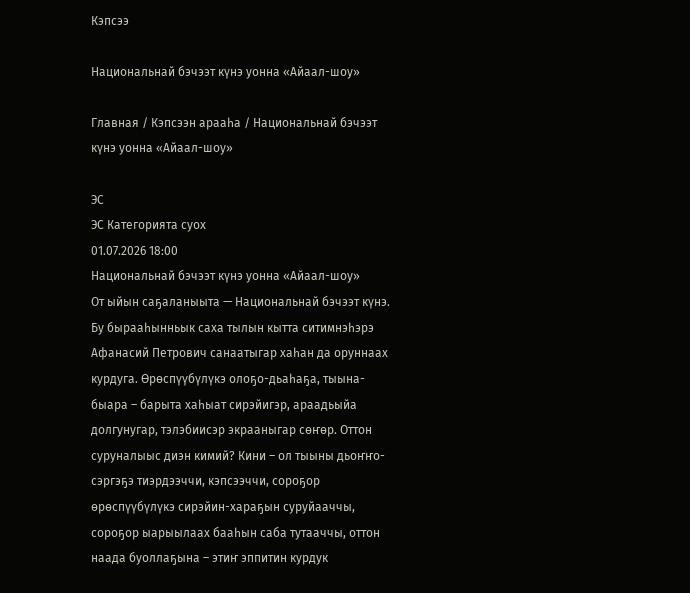Кэпсээ

Национальнай бэчээт күнэ уонна «Айаал-шоу»

Главная / Кэпсээн арааһа / Национальнай бэчээт күнэ уонна «Айаал-шоу»

ЭС
ЭС Категорията суох
01.07.2026 18:00
Национальнай бэчээт күнэ уонна «Айаал-шоу»
От ыйын саҕаланыыта — Национальнай бэчээт күнэ. Бу бырааһынньык саха тылын кытта ситимнэһэрэ Афанасий Петрович санаатыгар хаһан да оруннаах курдуга. Өрөспүүбүлүкэ олоҕо-дьаһаҕа, тыына-быара – барыта хаһыат сирэйигэр, араадьыйа долгунугар, тэлэбиисэр экрааныгар сөҥөр. Оттон суруналыыс диэн кимий? Кини – ол тыыны дьоҥҥо-сэргэҕэ тиэрдээччи, кэпсээччи, сороҕор өрөспүүбүлүкэ сирэйин-хараҕын суруйааччы, сороҕор ыарыылаах бааһын саба тутааччы, оттон наада буоллаҕына – этиҥ эппитин курдук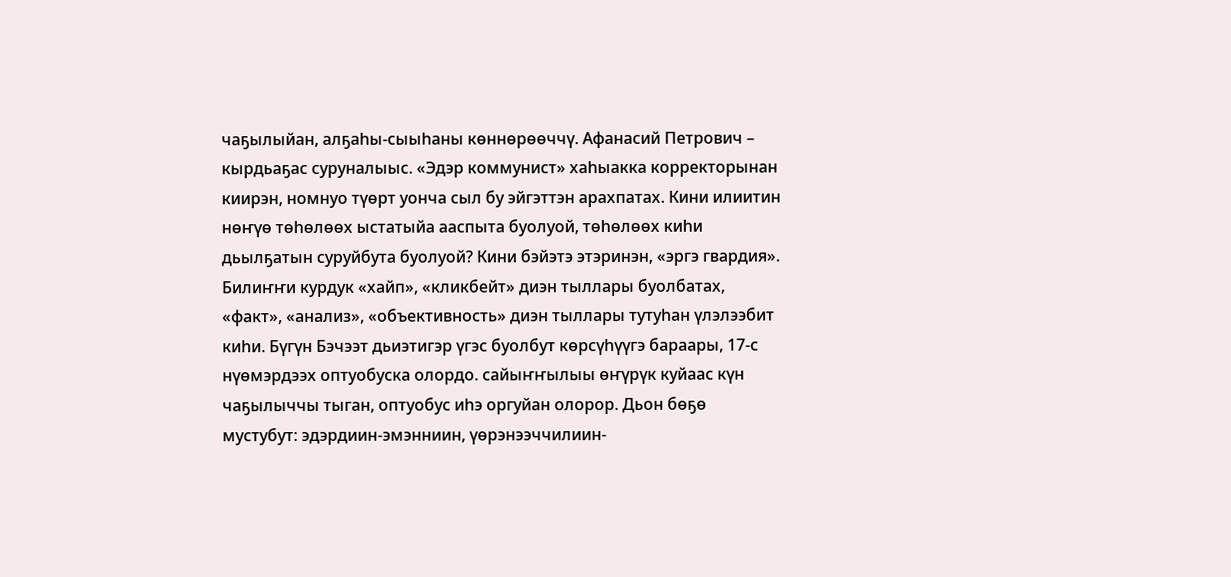чаҕылыйан, алҕаһы-сыыһаны көннөрөөччү. Афанасий Петрович – кырдьаҕас суруналыыс. «Эдэр коммунист» хаһыакка корректорынан киирэн, номнуо түөрт уонча сыл бу эйгэттэн арахпатах. Кини илиитин нөҥүө төһөлөөх ыстатыйа ааспыта буолуой, төһөлөөх киһи дьылҕатын суруйбута буолуой? Кини бэйэтэ этэринэн, «эргэ гвардия». Билиҥҥи курдук «хайп», «кликбейт» диэн тыллары буолбатах, «факт», «анализ», «объективность» диэн тыллары тутуһан үлэлээбит киһи. Бүгүн Бэчээт дьиэтигэр үгэс буолбут көрсүһүүгэ бараары, 17-с нүөмэрдээх оптуобуска олордо. сайыҥҥылыы өҥүрүк куйаас күн чаҕылыччы тыган, оптуобус иһэ оргуйан олорор. Дьон бөҕө мустубут: эдэрдиин-эмэнниин, үөрэнээччилиин-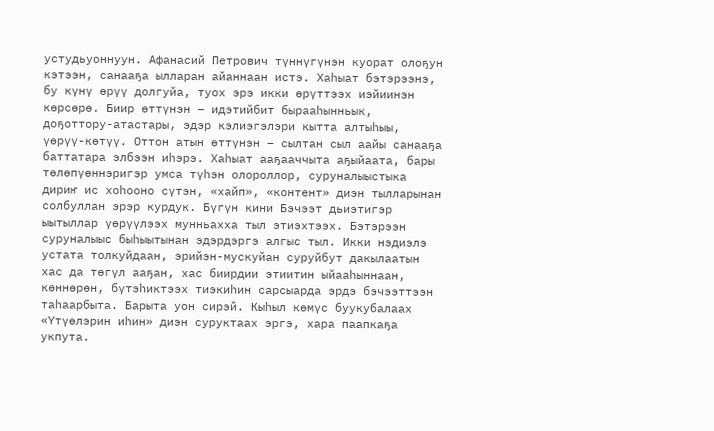устудьуоннуун. Афанасий Петрович түннүгүнэн куорат олоҕун кэтээн, санааҕа ылларан айаннаан истэ. Хаһыат бэтэрээнэ, бу күнү өрүү долгуйа, туох эрэ икки өрүттээх иэйиинэн көрсөрө. Биир өттүнэн – идэтийбит бырааһынньык, доҕоттору-атастары, эдэр кэлиэгэлэри кытта алтыһыы, үөрүү-көтүү. Оттон атын өттүнэн – сылтан сыл аайы санааҕа баттатара элбээн иһэрэ. Хаһыат ааҕааччыта аҕыйаата, бары төлөпүөннэригэр умса түһэн олороллор, суруналыыстыка дириҥ ис хоһооно сүтэн, «хайп», «контент» диэн тылларынан солбуллан эрэр курдук. Бүгүн кини Бэчээт дьиэтигэр ыытыллар үөрүүлээх мунньахха тыл этиэхтээх. Бэтэрээн суруналыыс быһыытынан эдэрдэргэ алгыс тыл. Икки нэдиэлэ устата толкуйдаан, эрийэн-мускуйан суруйбут дакылаатын хас да төгүл ааҕан, хас биирдии этиитин ыйааһыннаан, көннөрөн, бүтэһиктээх тиэкиһин сарсыарда эрдэ бэчээттээн таһаарбыта. Барыта уон сирэй. Кыһыл көмүс буукубалаах «Үтүөлэрин иһин» диэн суруктаах эргэ, хара паапкаҕа укпута.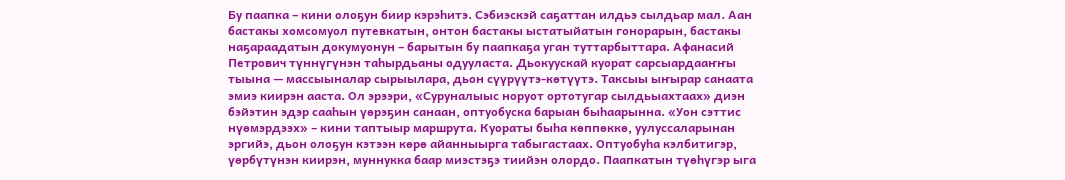Бу паапка – кини олоҕун биир кэрэһитэ. Сэбиэскэй саҕаттан илдьэ сылдьар мал. Аан бастакы хомсомуол путевкатын, онтон бастакы ыстатыйатын гонорарын, бастакы наҕараадатын докумуонун – барытын бу паапкаҕа уган туттарбыттара. Афанасий Петрович түннүгүнэн таһырдьаны одууласта. Дьокуускай куорат сарсыардааҥҥы тыына — массыыналар сырыылара, дьон сүүрүүтэ-көтүүтэ. Таксыы ыҥырар санаата эмиэ киирэн ааста. Ол эрээри, «Суруналыыс норуот ортотугар сылдьыахтаах» диэн бэйэтин эдэр сааһын үөрэҕин санаан, оптуобуска барыан быһаарынна. «Уон сэттис нүөмэрдээх» – кини таптыыр маршрута. Куораты быһа көппөккө, уулуссаларынан эргийэ, дьон олоҕун кэтээн көрө айанныырга табыгастаах. Оптуобуһа кэлбитигэр, үөрбүтүнэн киирэн, муннукка баар миэстэҕэ тиийэн олордо. Паапкатын түөһүгэр ыга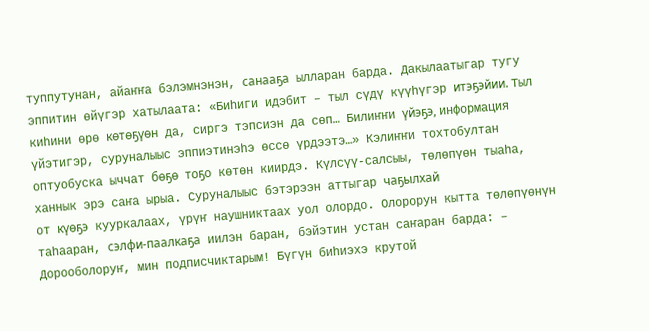туппутунан, айаҥҥа бэлэмнэнэн, санааҕа ылларан барда. Дакылаатыгар тугу эппитин өйүгэр хатылаата: «Биһиги идэбит – тыл сүдү күүһүгэр итэҕэйии. Тыл киһини өрө көтөҕүөн да, сиргэ тэпсиэн да сөп… Билиҥҥи үйэҕэ, информация үйэтигэр, суруналыыс эппиэтинэһэ өссө үрдээтэ…» Кэлиҥҥи тохтобултан оптуобуска ыччат бөҕө тоҕо көтөн киирдэ. Күлсүү-салсыы, төлөпүөн тыаһа, ханнык эрэ саҥа ырыа. Суруналыыс бэтэрээн аттыгар чаҕылхай
от күөҕэ кууркалаах, үрүҥ наушниктаах уол олордо. Олорорун кытта төлөпүөнүн таһааран, сэлфи-паалкаҕа иилэн баран, бэйэтин устан саҥаран барда: – Дорооболоруҥ, мин подписчиктарым! Бүгүн биһиэхэ крутой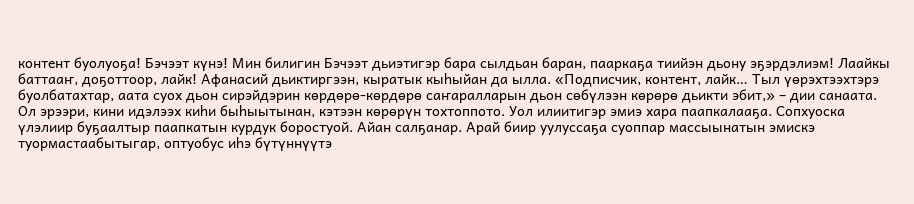контент буолуоҕа! Бэчээт күнэ! Мин билигин Бэчээт дьиэтигэр бара сылдьан баран, пааркаҕа тиийэн дьону эҕэрдэлиэм! Лаайкы баттааҥ, доҕоттоор, лайк! Афанасий дьиктиргээн, кыратык кыһыйан да ылла. «Подписчик, контент, лайк… Тыл үөрэхтээхтэрэ буолбатахтар, аата суох дьон сирэйдэрин көрдөрө-көрдөрө саҥаралларын дьон сөбүлээн көрөрө дьикти эбит,» – дии санаата. Ол эрээри, кини идэлээх киһи быһыытынан, кэтээн көрөрүн тохтоппото. Уол илиитигэр эмиэ хара паапкалааҕа. Сопхуоска үлэлиир буҕаалтыр паапкатын курдук боростуой. Айан салҕанар. Арай биир уулуссаҕа суоппар массыынатын эмискэ туормастаабытыгар, оптуобус иһэ бүтүннүүтэ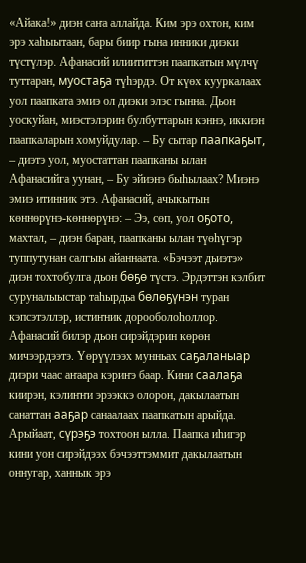«Айака!» диэн саҥа аллайда. Ким эрэ охтон, ким эрэ хаһыытаан, бары биир гына инники диэки түстүлэр. Афанасий илиититтэн паапкатын мүлчү туттаран, муостаҕа түһэрдэ. От күөх кууркалаах уол паапката эмиэ ол диэки элэс гынна. Дьон уоскуйан, миэстэлэрин булбуттарын кэннэ, иккиэн паапкаларын хомуйдулар. – Бу сытар паапкаҕыт, – диэтэ уол, муостаттан паапканы ылан Афанасийга уунан, – Бу эйиэнэ быһылаах? Миэнэ эмиэ итинник этэ. Афанасий, ачыкытын көннөрүнэ-көннөрүнэ: – Ээ, сөп, уол оҕото, махтал, – диэн баран, паапканы ылан түөһүгэр туппутунан салгыы айаннаата. «Бэчээт дьиэтэ» диэн тохтобулга дьон бөҕө түстэ. Эрдэттэн кэлбит суруналыыстар таһырдьа бөлөҕүнэн туран кэпсэтэллэр, истиҥник дорооболоһоллор. Афанасий билэр дьон сирэйдэрин көрөн мичээрдээтэ. Үөрүүлээх мунньах саҕаланыар диэри чаас аҥаара кэриҥэ баар. Кини саалаҕа киирэн, кэлиҥҥи эрээккэ олорон, дакылаатын санаттан ааҕар санаалаах паапкатын арыйда. Арыйаат, сүрэҕэ тохтоон ылла. Паапка иһигэр кини уон сирэйдээх бэчээттэммит дакылаатын оннугар, ханнык эрэ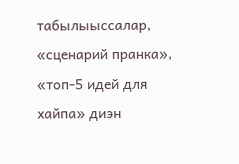табылыыссалар, «сценарий пранка», «топ-5 идей для хайпа» диэн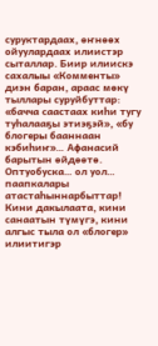суруктардаах, өҥнөөх ойуулардаах илиистэр сыталлар. Биир илиискэ сахалыы «Комменты» диэн баран, араас мөкү тыллары суруйбуттар: «бачча саастаах киһи тугу туһалааҕы этиэҕэй», «бу блогеры бааннаан кэбиһиҥ»… Афанасий барытын өйдөөтө. Оптуобуска… ол уол… паапкалары атастаһыннарбыттар! Кини дакылаата, кини санаатын түмүгэ, кини алгыс тыла ол «блогер» илиитигэр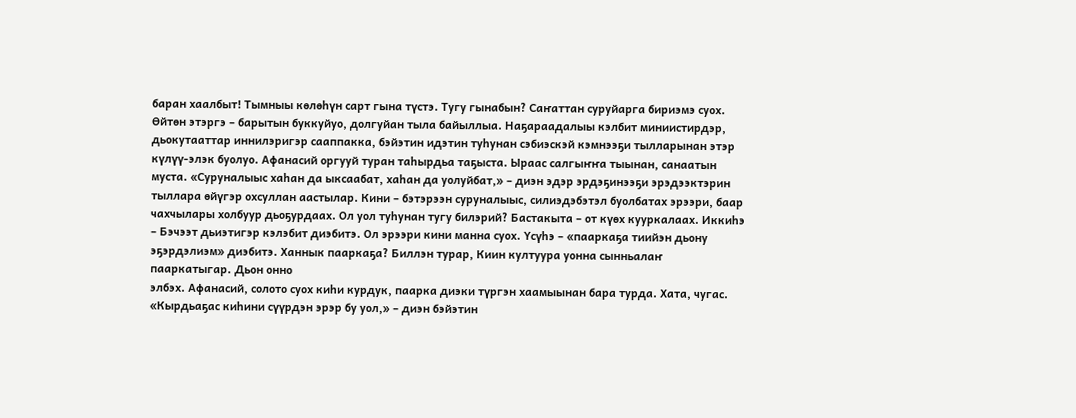баран хаалбыт! Тымныы көлөһүн сарт гына түстэ. Тугу гынабын? Саҥаттан суруйарга бириэмэ суох. Өйтөн этэргэ – барытын буккуйуо, долгуйан тыла байыллыа. Наҕараадалыы кэлбит миниистирдэр, дьокутааттар иннилэригэр сааппакка, бэйэтин идэтин туһунан сэбиэскэй кэмнээҕи тылларынан этэр күлүү-элэк буолуо. Афанасий оргууй туран таһырдьа таҕыста. Ыраас салгыҥҥа тыынан, санаатын муста. «Суруналыыс хаһан да ыксаабат, хаһан да уолуйбат,» – диэн эдэр эрдэҕинээҕи эрэдээктэрин тыллара өйүгэр охсуллан аастылар. Кини – бэтэрээн суруналыыс, силиэдэбэтэл буолбатах эрээри, баар чахчылары холбуур дьоҕурдаах. Ол уол туһунан тугу билэрий? Бастакыта – от күөх кууркалаах. Иккиһэ – Бэчээт дьиэтигэр кэлэбит диэбитэ. Ол эрээри кини манна суох. Үсүһэ – «пааркаҕа тиийэн дьону эҕэрдэлиэм» диэбитэ. Ханнык пааркаҕа? Биллэн турар, Киин култуура уонна сынньалаҥ пааркатыгар. Дьон онно
элбэх. Афанасий, солото суох киһи курдук, паарка диэки түргэн хаамыынан бара турда. Хата, чугас. «Кырдьаҕас киһини сүүрдэн эрэр бу уол,» – диэн бэйэтин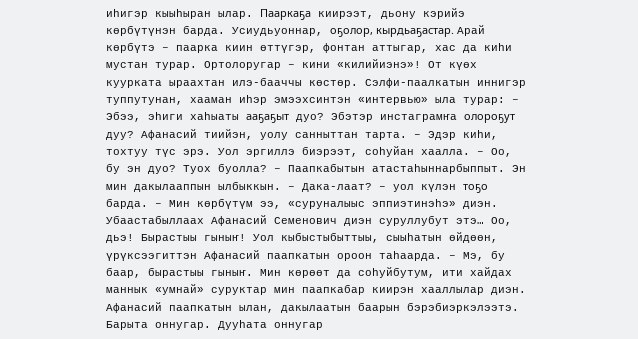иһигэр кыыһыран ылар. Пааркаҕа киирээт, дьону кэрийэ көрбүтүнэн барда. Усиудьуоннар, оҕолор, кырдьаҕастар. Арай көрбүтэ – паарка киин өттүгэр, фонтан аттыгар, хас да киһи мустан турар. Ортолоругар – кини «килийиэнэ»! От күөх куурката ыраахтан илэ-бааччы көстөр. Сэлфи-паалкатын иннигэр туппутунан, хааман иһэр эмээхсинтэн «интервью» ыла турар: – Эбээ, эһиги хаһыаты ааҕаҕыт дуо? Эбэтэр инстаграмҥа олороҕут дуу? Афанасий тиийэн, уолу санныттан тарта. – Эдэр киһи, тохтуу түс эрэ. Уол эргиллэ биэрээт, соһуйан хаалла. – Оо, бу эн дуо? Туох буолла? – Паапкабытын атастаһыннарбыппыт. Эн мин дакылааппын ылбыккын. – Дака-лаат? – уол күлэн тоҕо барда. – Мин көрбүтүм ээ, «суруналыыс эппиэтинэһэ» диэн. Убаастабыллаах Афанасий Семенович диэн суруллубут этэ… Оо, дьэ! Бырастыы гыныҥ! Уол кыбыстыбыттыы, сыыһатын өйдөөн, үрүксээгиттэн Афанасий паапкатын ороон таһаарда. – Мэ, бу баар, бырастыы гыныҥ. Мин көрөөт да соһуйбутум, ити хайдах маннык «умнай» суруктар мин паапкабар киирэн хааллылар диэн. Афанасий паапкатын ылан, дакылаатын баарын бэрэбиэркэлээтэ. Барыта оннугар. Дууһата оннугар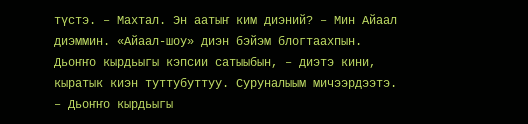түстэ. – Махтал. Эн аатыҥ ким диэний? – Мин Айаал диэммин. «Айаал-шоу» диэн бэйэм блогтаахпын. Дьоҥҥо кырдьыгы кэпсии сатыыбын, – диэтэ кини, кыратык киэн туттубуттуу. Суруналыым мичээрдээтэ. – Дьоҥҥо кырдьыгы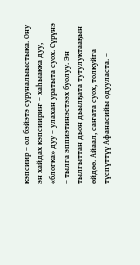кэпсиир – ол бэйэтэ суруналыыстыка. Ону эн хайдах кэпсиириҥ – хаһыакка дуу, «блогка» дуу – улахан уратыта суох. Сүрүнэ – тылга эппиэтинэстээх буолуу. Эн тылгыттан дьон дьылҕата тутулуктааҕын өйдөө. Айаал, саҥата суох, толкуйга түспүттүү Афанасийы одууласта. –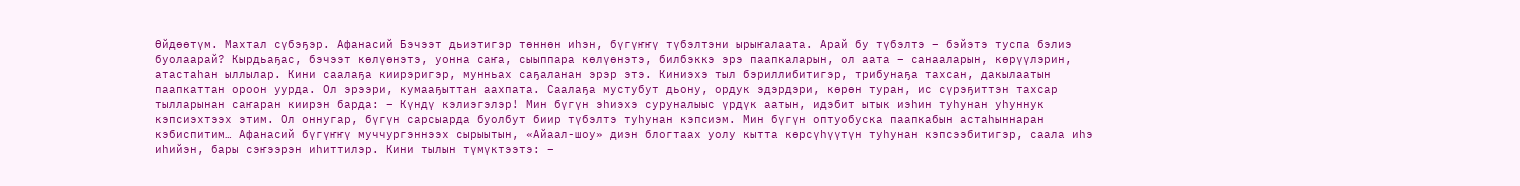Өйдөөтүм. Махтал сүбэҕэр. Афанасий Бэчээт дьиэтигэр төннөн иһэн, бүгүҥҥү түбэлтэни ырыҥалаата. Арай бу түбэлтэ – бэйэтэ туспа бэлиэ буолаарай? Кырдьаҕас, бэчээт көлүөнэтэ, уонна саҥа, сыыппара көлүөнэтэ, билбэккэ эрэ паапкаларын, ол аата – санааларын, көрүүлэрин, атастаһан ыллылар. Кини саалаҕа киирэригэр, мунньах саҕаланан эрэр этэ. Киниэхэ тыл бэриллибитигэр, трибунаҕа тахсан, дакылаатын паапкаттан ороон уурда. Ол эрээри, кумааҕыттан аахпата. Саалаҕа мустубут дьону, ордук эдэрдэри, көрөн туран, ис сүрэҕиттэн тахсар тылларынан саҥаран киирэн барда: – Күндү кэлиэгэлэр! Мин бүгүн эһиэхэ суруналыыс үрдүк аатын, идэбит ытык иэһин туһунан уһуннук кэпсиэхтээх этим. Ол оннугар, бүгүн сарсыарда буолбут биир түбэлтэ туһунан кэпсиэм. Мин бүгүн оптуобуска паапкабын астаһыннаран кэбиспитим… Афанасий бүгүҥҥү муччургэннээх сырыытын, «Айаал-шоу» диэн блогтаах уолу кытта көрсүһүүтүн туһунан кэпсээбитигэр, саала иһэ иһийэн, бары сэҥээрэн иһиттилэр. Кини тылын түмүктээтэ: –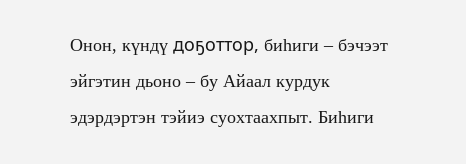Онон, күндү доҕоттор, биһиги – бэчээт эйгэтин дьоно – бу Айаал курдук эдэрдэртэн тэйиэ суохтаахпыт. Биһиги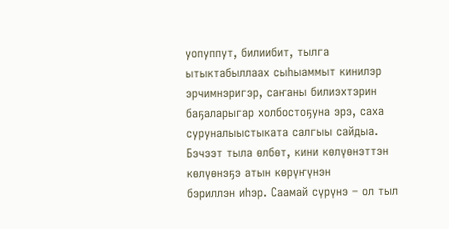уопуппут, билиибит, тылга ытыктабыллаах сыһыаммыт кинилэр эрчимнэригэр, саҥаны билиэхтэрин баҕаларыгар холбостоҕуна эрэ, саха суруналыыстыката салгыы сайдыа. Бэчээт тыла өлбөт, кини көлүөнэттэн көлүөнэҕэ атын көрүҥүнэн
бэриллэн иһэр. Саамай сүрүнэ – ол тыл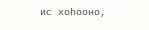ис хоһооно,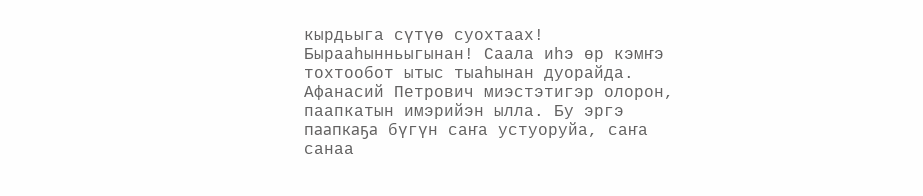кырдьыга сүтүө суохтаах! Бырааһынньыгынан! Саала иһэ өр кэмҥэ тохтообот ытыс тыаһынан дуорайда. Афанасий Петрович миэстэтигэр олорон, паапкатын имэрийэн ылла. Бу эргэ паапкаҕа бүгүн саҥа устуоруйа, саҥа санаа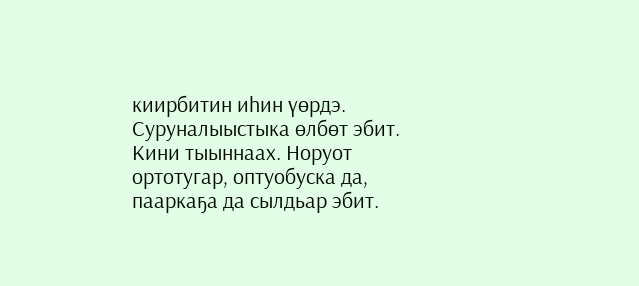киирбитин иһин үөрдэ. Суруналыыстыка өлбөт эбит. Кини тыыннаах. Норуот ортотугар, оптуобуска да, пааркаҕа да сылдьар эбит.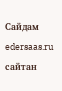Сайдам
edersaas.ru сайтан